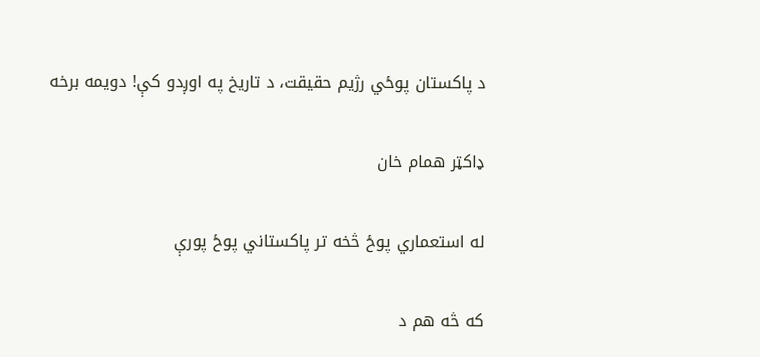د پاکستان پوځي رژیم حقیقت، د تاریخ په اوږدو کې! دویمه برخه

ډاکټر همام خان

له استعماري پوځ څخه تر پاکستاني پوځ پورې

که څه هم د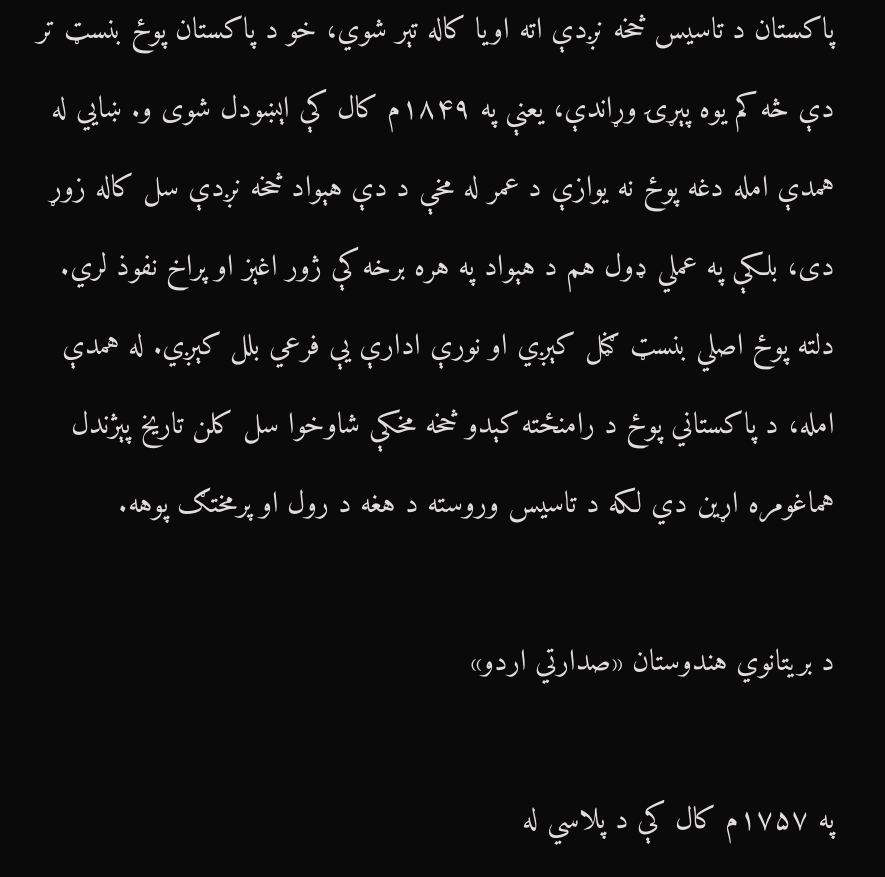پاکستان د تاسیس څخه نږدې اته اویا کاله تېر شوي، خو د پاکستان پوځ بنسټ تر دې څه کم یوه پېړۍ وړاندې، یعنې په ۱۸۴۹م کال کې اېښودل شوی و. ښایي له همدې امله دغه پوځ نه یوازې د عمر له مخې د دې هېواد څخه نږدې سل کاله زوړ دی، بلکې په عملي ډول هم د هېواد په هره برخه کې ژور اغېز او پراخ نفوذ لري. دلته پوځ اصلي بنسټ ګڼل کېږي او نورې ادارې یې فرعي بلل کېږي. له همدې امله، د پاکستاني پوځ د رامنځته کېدو څخه مخکې شاوخوا سل کلن تاریخ پېژندل هماغومره اړین دي لکه د تاسیس وروسته د هغه د رول او پرمختګ پوهه.

د بریتانوي هندوستان «صدارتي اردو»

په ۱۷۵۷م کال کې د پلاسي له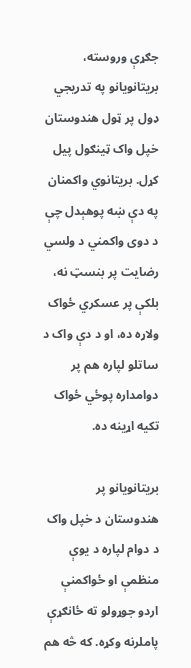جګړې وروسته، بریتانویانو په تدریجي ډول پر ټول هندوستان خپل واک ټینګول پیل کړل. بریتانوي واکمنان په دې ښه پوهېدل چې د دوی واکمني د ولسي رضایت پر بنسټ نه، بلکې پر عسکري ځواک ولاړه ده، او د دې واک د ساتلو لپاره هم پر دوامداره پوځي ځواک تکیه اړینه ده.

بریتانویانو پر هندوستان د خپل واک د دوام لپاره د یوې منظمې او ځواکمنې اردو جوړولو ته ځانګړې پاملرنه وکړه. که څه هم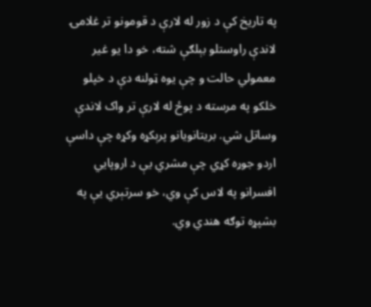په تاریخ کې د زور له لارې د قومونو تر غلامۍ لاندې راوستلو بېلګې شته، خو دا یو غیر معمولي حالت و چې یوه ټولنه دې د خپلو خلکو په مرسته د پوځ له لارې تر واک لاندې وساتل شي. بریتانویانو پرېکړه وکړه چې داسې اردو جوړه کړي چې مشري یې د اروپایي افسرانو په لاس کې وي، خو سرتېري یې په بشپړه توګه هندي وي.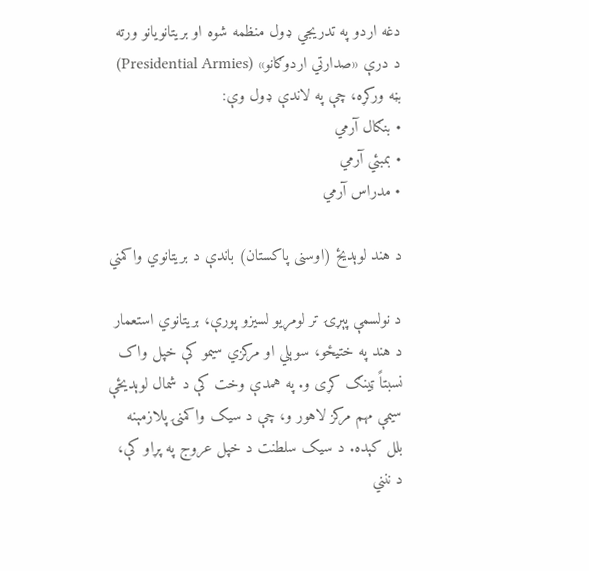دغه اردو په تدریجي ډول منظمه شوه او بریتانویانو ورته د درې «صدارتي اردوګانو» (Presidential Armies) بڼه ورکړه، چې په لاندې ډول وې:
• بنګال آرمي
• بمبئي آرمي
• مدراس آرمي

د هند لوېدیځ (اوسنی پاکستان) باندې د بریتانوي واکمني

د نولسمې پېړۍ تر لومړیو لسیزو پورې، بریتانوي استعمار د هند په ختیځو، سوېلي او مرکزي سیمو کې خپل واک نسبتاً ټینګ کړی و. په همدې وخت کې د شمال لوېدیځې سیمې مهم مرکز لاهور و، چې د سیک واکمنۍ پلازمېنه بلل کېده. د سیک سلطنت د خپل عروج په پړاو کې، د ننني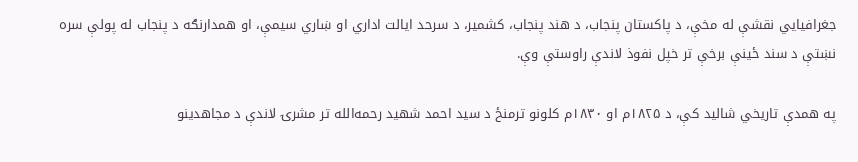جغرافیایي نقشې له مخې، د پاکستان پنجاب، د هند پنجاب، کشمیر، د سرحد ایالت اداري او ښاري سیمې، او همدارنګه د پنجاب له پولې سره نښتې د سند ځینې برخې تر خپل نفوذ لاندې راوستې وې.

په همدې تاریخي شالید کې، د ۱۸۲۵م او ۱۸۳۰م کلونو ترمنځ د سید احمد شهید رحمه‌الله تر مشرۍ لاندې د مجاهدینو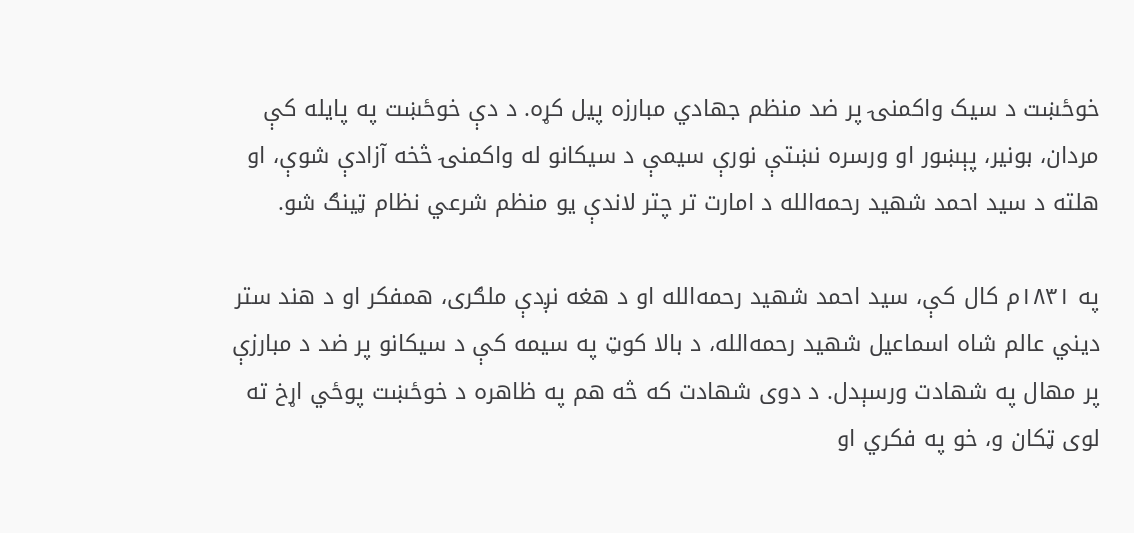خوځښت د سیک واکمنۍ پر ضد منظم جهادي مبارزه پیل کړه. د دې خوځښت په پایله کې مردان، بونیر، پېښور او ورسره نښتې نورې سیمې د سیکانو له واکمنۍ څخه آزادې شوې، او هلته د سید احمد شهید رحمه‌الله د امارت تر چتر لاندې یو منظم شرعي نظام ټینګ شو.

په ۱۸۳۱م کال کې، سید احمد شهید رحمه‌الله او د هغه نږدې ملګری، همفکر او د هند ستر دیني عالم شاه اسماعیل شهید رحمه‌الله، د بالا کوټ په سیمه کې د سیکانو پر ضد د مبارزې پر مهال په شهادت ورسېدل. د دوی شهادت که څه هم په ظاهره د خوځښت پوځي اړخ ته لوی ټکان و، خو په فکري او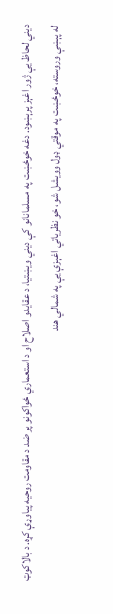دیني لحاظ یې ژور اغېز پرېښود. دغه خوځښت په مسلمانانو کې دیني ویښتیا، د عقایدو اصلاح او د استعماري ځواکونو پر ضد د مقاومت روحیه پیاوړې کړه. د بالاکوټ له پېښې وروسته، خوځښت په موقتي ډول وویشل شو، خو نظریاتي اغېزې یې په شمالي هند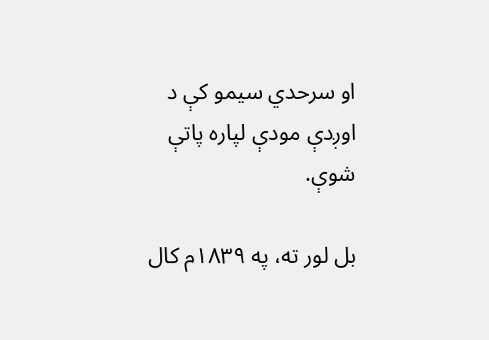او سرحدي سیمو کې د اوږدې مودې لپاره پاتې شوې.

بل لور ته، په ۱۸۳۹م کال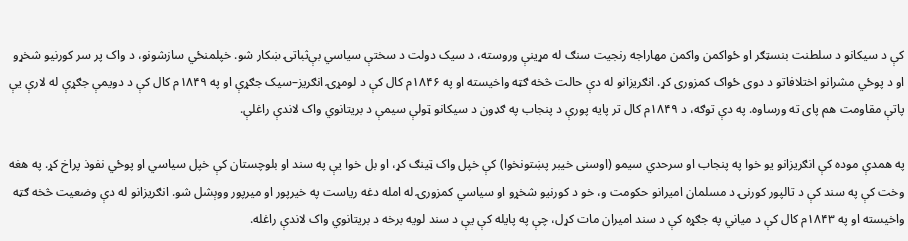کې د سیکانو د سلطنت بنسټګر او ځواکمن واکمن مهاراجه رنجیت سنګ له مړینې وروسته، د سیک دولت د سختې سیاسي بې‌ثباتۍ ښکار شو. خپلمنځي سازشونو، د واک پر سر کورنیو شخړو او د پوځي مشرانو اختلافاتو د دوی ځواک کمزوری کړ. انګریزانو له دې حالت څخه ګټه واخیسته او په ۱۸۴۶م کال کې د لومړۍ انګریز–سیک جګړې او په ۱۸۴۹م کال کې د دویمې جګړې له لارې یې پاتې مقاومت هم پای ته ورساوه. په دې توګه، د ۱۸۴۹م کال تر پایه پورې د پنجاب په ګډون د سیکانو ټولې سیمې د بریتانوي واک لاندې راغلې.

په همدې موده کې انګریزانو یو خوا په پنجاب او سرحدي سیمو (اوسنی خیبر پښتونخوا) کې خپل واک ټینګ کړ، او بل خوا یې په سند او بلوچستان کې خپل سیاسي او پوځي نفوذ پراخ کړ. په هغه وخت کې په سند کې د تالپور کورنۍ د مسلمان امیرانو حکومت و، خو د کورنیو شخړو او سیاسي کمزورۍ له امله دغه ریاست په خیرپور او میرپور ووېشل شو. انګریزانو له دې وضعیت څخه ګټه واخیسته او په ۱۸۴۳م کال کې د میاني په جګړه کې د سند امیران مات کړل، چې په پایله کې یې د سند لویه برخه د بریتانوي واک لاندې راغله.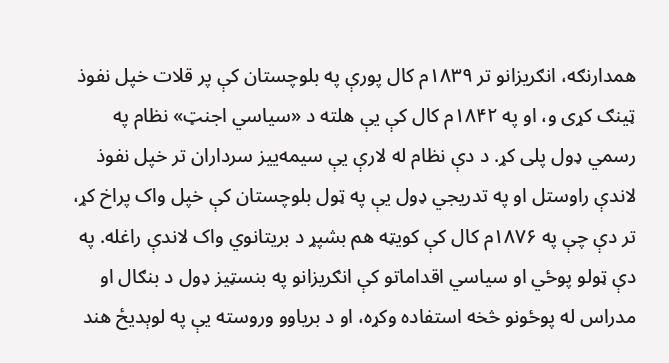همدارنګه، انګریزانو تر ۱۸۳۹م کال پورې په بلوچستان کې پر قلات خپل نفوذ ټینګ کړی و، او په ۱۸۴۲م کال کې یې هلته د «سیاسي اجنټ» نظام په رسمي ډول پلی کړ. د دې نظام له لارې یې سیمه‌ییز سرداران تر خپل نفوذ لاندې راوستل او په تدریجي ډول یې په ټول بلوچستان کې خپل واک پراخ کړ، تر دې چې په ۱۸۷۶م کال کې کویټه هم بشپړ د بریتانوي واک لاندې راغله. په دې ټولو پوځي او سیاسي اقداماتو کې انګریزانو په بنسټیز ډول د بنګال او مدراس له پوځونو څخه استفاده وکړه، او د بریاوو وروسته یې په لوېدیځ هند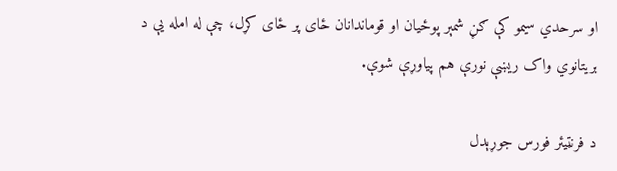او سرحدي سیمو کې ګڼ شمېر پوځیان او قوماندانان ځای پر ځای کړل، چې له امله یې د بریتانوي واک ریښې نورې هم پیاوړې شوې.

د فرنټيئر فورس جوړېدل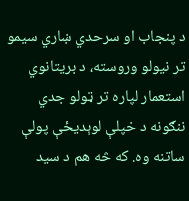د پنجاب او سرحدي ښاري سیمو تر نیولو وروسته، د بریتانوي استعمار لپاره تر ټولو جدي ننګونه د خپلې لوېدیځې پولې ساتنه وه. که څه هم د سید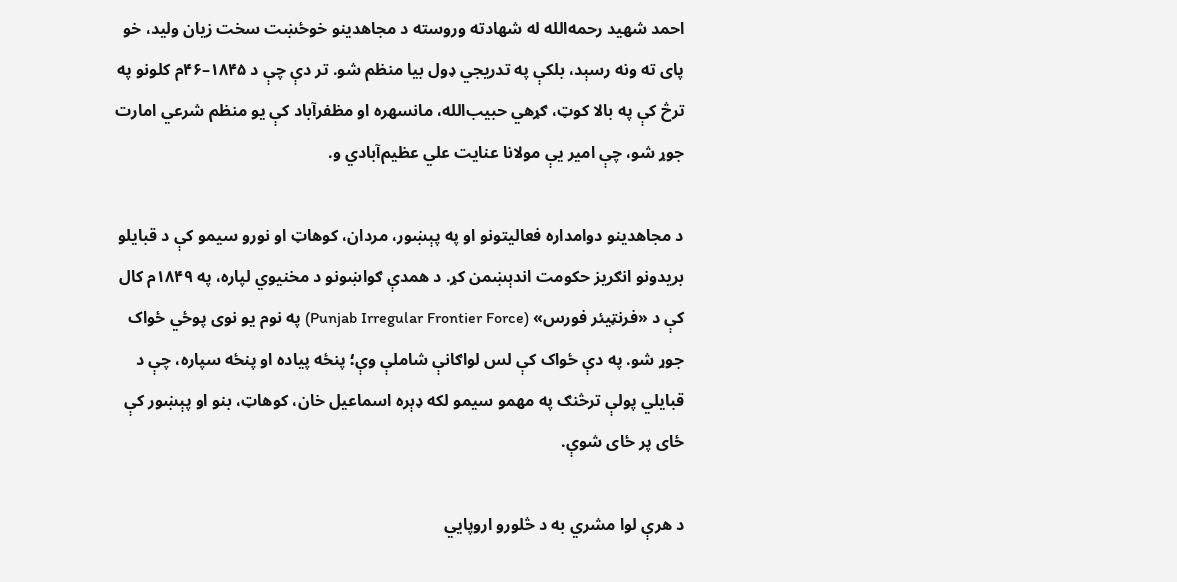احمد شهید رحمه‌الله له شهادته وروسته د مجاهدینو خوځښت سخت زیان ولید، خو پای ته ونه رسېد، بلکې په تدریجي ډول بیا منظم شو. تر دې چې د ۱۸۴۵–۴۶م کلونو په ترڅ کې په بالا کوټ، ګړهي حبیب‌الله، مانسهره او مظفرآباد کې یو منظم شرعي امارت جوړ شو، چې امیر یې مولانا عنایت علي عظیم‌آبادي و.

د مجاهدینو دوامداره فعالیتونو او په پېښور، مردان، کوهاټ او نورو سیمو کې د قبایلو بریدونو انګریز حکومت اندېښمن کړ. د همدې ګواښونو د مخنیوي لپاره، په ۱۸۴۹م کال کې د «فرنټيئر فورس» (Punjab Irregular Frontier Force) په نوم یو نوی پوځي ځواک جوړ شو. په دې ځواک کې لس لواګانې شاملې وې؛ پنځه پیاده او پنځه سپاره، چې د قبایلي پولې ترڅنګ په مهمو سیمو لکه ډېره اسماعیل خان، کوهاټ، بنو او پېښور کې ځای پر ځای شوې.

د هرې لوا مشري به د څلورو اروپایي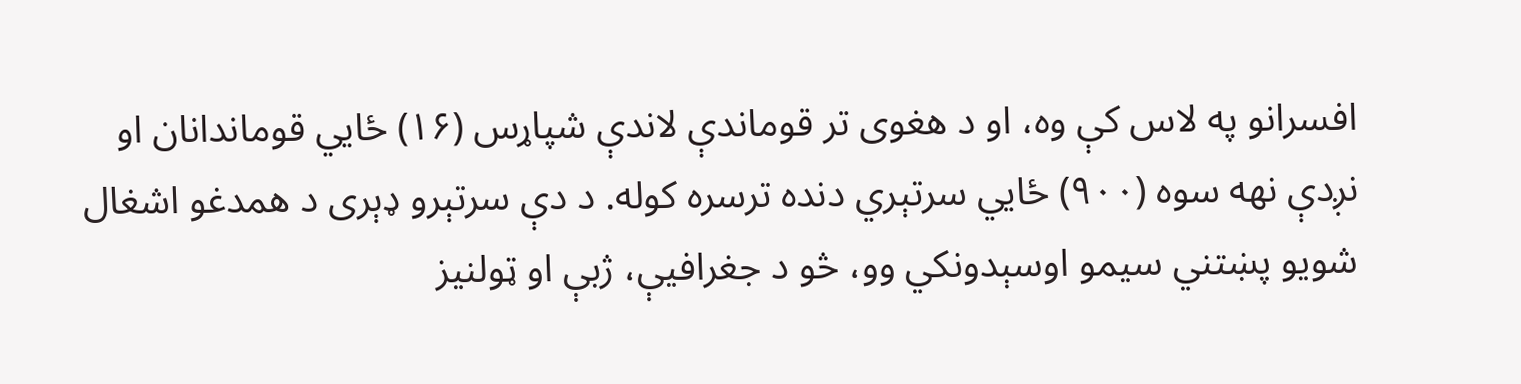افسرانو په لاس کې وه، او د هغوی تر قوماندې لاندې شپاړس (۱۶) ځایي قوماندانان او نږدې نهه سوه (۹۰۰) ځایي سرتېري دنده ترسره کوله. د دې سرتېرو ډېری د همدغو اشغال شویو پښتني سیمو اوسېدونکي وو، څو د جغرافیې، ژبې او ټولنیز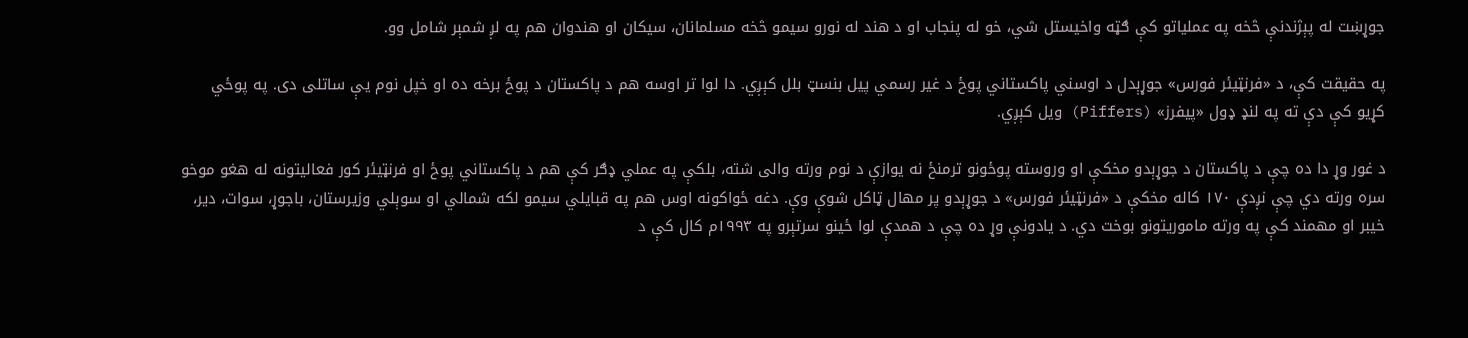جوړښت له پېژندنې څخه په عملیاتو کې ګټه واخیستل شي، خو له پنجاب او د هند له نورو سیمو څخه مسلمانان، سیکان او هندوان هم په لږ شمېر شامل وو.

په حقیقت کې، د «فرنټيئر فورس» جوړېدل د اوسني پاکستاني پوځ د غیر رسمي پیل بنسټ بلل کېږي. دا لوا تر اوسه هم د پاکستان د پوځ برخه ده او خپل نوم یې ساتلی دی. په پوځي کړیو کې دې ته په لنډ ډول «پیفرز» (Piffers) ویل کېږي.

د غور وړ دا ده چې د پاکستان د جوړېدو مخکې او وروسته پوځونو ترمنځ نه یوازې د نوم ورته والی شته، بلکې په عملي ډګر کې هم د پاکستاني پوځ او فرنټيئر کور فعالیتونه له هغو موخو سره ورته دي چې نږدې ۱۷۰ کاله مخکې د «فرنټيئر فورس» د جوړېدو پر مهال ټاکل شوې وې. دغه ځواکونه اوس هم په قبایلي سیمو لکه شمالي او سوېلي وزیرستان، باجوړ، سوات، دیر، خیبر او مهمند کې په ورته ماموریتونو بوخت دي. د یادونې وړ ده چې د همدې لوا ځینو سرتېرو په ۱۹۹۳م کال کې د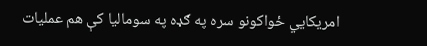امریکایي ځواکونو سره په ګډه په سومالیا کې هم عملیات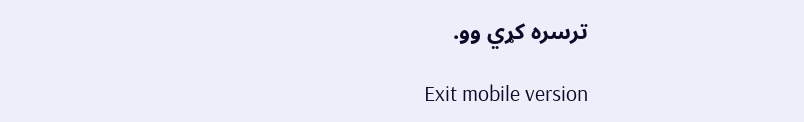ترسره کړي وو.

Exit mobile version